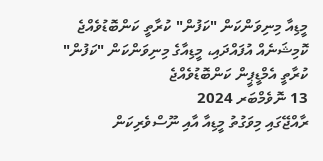މީޑިއާ މިނިވަންކަން "ކަފުން" ކުރާތީ ކަންބޮޑުވެއްޖެ
ކޮމިޝަނެއް އުފައްދައި، މީޑިއާގެ މިނިވަންކަން "ކަފުން" ކުރާތީ އެމްޑީޕީން ކަންބޮޑުވެއްޖެ
13 ނޮވެމްބަރ 2024
ރާއްޖޭގައި މިވަގުތު މީޑިއާ އާއި ނޫސްވެރިކަން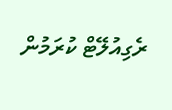ރެގިއުލޭޓް ކުރަމުން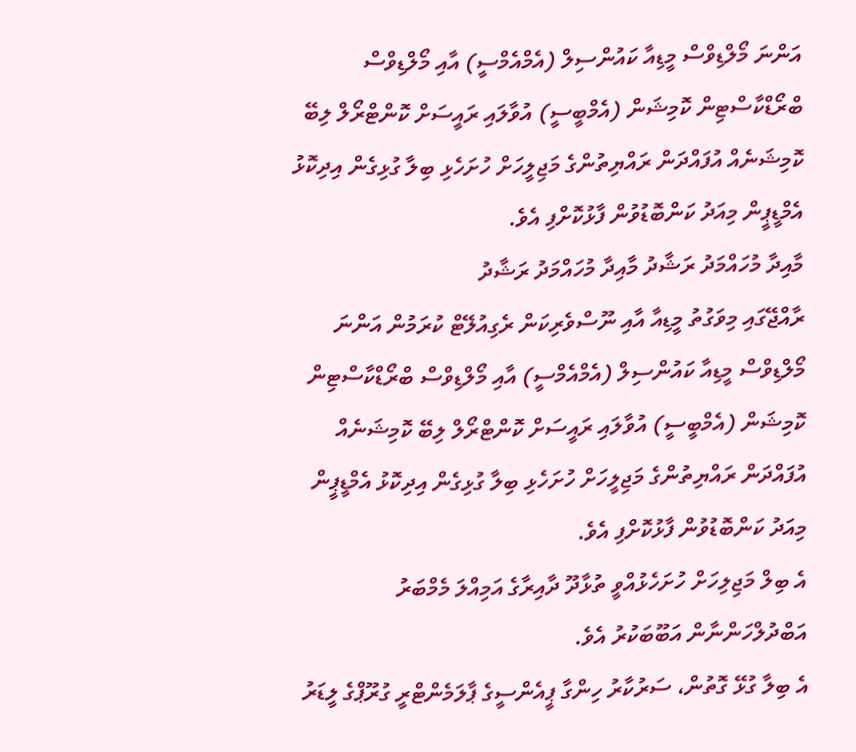އަންނަ މޯލްޑިވްސް މީޑިއާ ކައުންސިލް (އެމްއެމްސީ) އާއި މޯލްޑިވްސް ބްރޯޑްކާސްޓިން ކޮމިޝަން (އެމްބީސީ) އުވާލައި ރައީސަށް ކޮންޓްރޯލް ލިބޭ ކޮމިޝަނެއް އުފައްދަން ރައްޔިތުންގެ މަޖިލީހަށް ހުށަހެޅި ބިލާ ގުޅިގެން އިދިކޮޅު އެމްޑީޕީން މިއަދު ކަންބޮޑުވުން ފާޅުކޮށްފި އެވެ.
މާއިދާ މުހައްމަދު ރަޝާދު މާއިދާ މުހައްމަދު ރަޝާދު
ރާއްޖޭގައި މިވަގުތު މީޑިއާ އާއި ނޫސްވެރިކަން ރެގިއުލޭޓް ކުރަމުން އަންނަ މޯލްޑިވްސް މީޑިއާ ކައުންސިލް (އެމްއެމްސީ) އާއި މޯލްޑިވްސް ބްރޯޑްކާސްޓިން ކޮމިޝަން (އެމްބީސީ) އުވާލައި ރައީސަށް ކޮންޓްރޯލް ލިބޭ ކޮމިޝަނެއް އުފައްދަން ރައްޔިތުންގެ މަޖިލީހަށް ހުށަހެޅި ބިލާ ގުޅިގެން އިދިކޮޅު އެމްޑީޕީން މިއަދު ކަންބޮޑުވުން ފާޅުކޮށްފި އެވެ.
އެ ބިލް މަޖިލިހަށް ހުށަހެޅުއްވީ ތުޅާދޫ ދާއިރާގެ އަމިއްލަ މެމްބަރު އަބްދުލްހަންނާން އަބޫބަކުރު އެވެ.
އެ ބިލާ ގުޅޭ ގޮތުން، ސަރުކާރު ހިންގާ ޕީއެންސީގެ ޕާލަމެންޓްރީ ގުރޫޕްގެ ލީޑަރު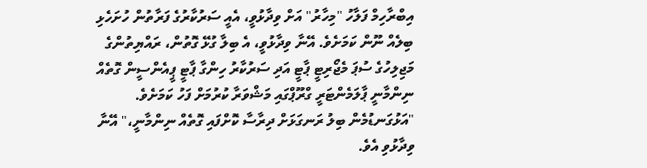އިބްރާހިމް ފަލާހު "މިހާރު" އަށް ވިދާޅުވީ، އެއީ ސަރުކާރުގެ ފަރާތުން ހުށަހެޅި ބިލެއް ނޫން ކަމަށެވެ. އޭނާ ވިދާޅުވީ، އެ ބިލާ ގުޅޭ ގޮތުން، ރައްޔިތުންގެ މަޖިލިހުގެ ސުޕަ މެޖޯރިޓީ ޕާޓީ އަދި ސަރުކާރު ހިންގާ ޕާޓީ ޕީއެންސީން ގޮތެއް ނިންމާނީ ޕާލަމެންޓަރީ ގްރޫޕްގައި މަޝްވަރާ ކުރުމަށް ފަހު ކަމަށެވެ.
"އަޅުގަނޑުމެން ބިލު ރަނގަޅަށް ދިރާސާ ކޮށްފައި ގޮތެއް ނިންމާނީ،" އޭނާ ވިދާޅުވި އެވެ.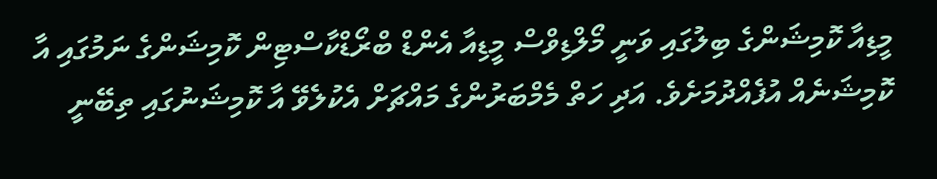މީޑިއާ ކޮމިޝަންގެ ބިލުގައި ވަނީ މޯލްޑިވްސް މީޑިއާ އެންޑް ބްރޯޑްކާސްޓިން ކޮމިޝަންގެ ނަމުގައި އާ ކޮމިޝަނެއް އުފެއްދުމަށެވެ. އަދި ހަތް މެމްބަރުންގެ މައްޗަށް އެކުލެވޭ އާ ކޮމިޝަނުގައި ތިބޭނީ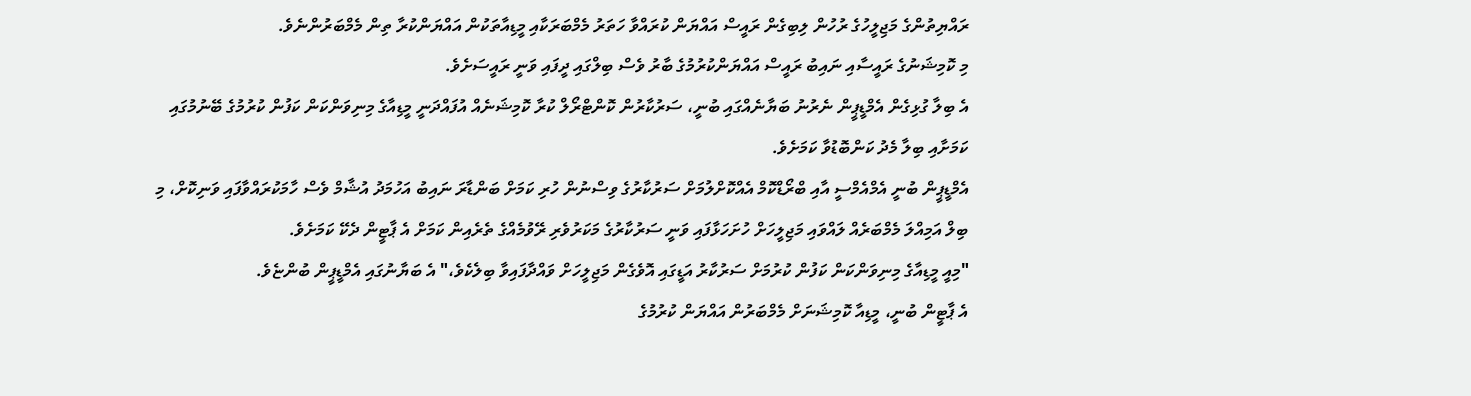ރައްޔިތުންގެ މަޖިލީހުގެ ރުހުން ލިބިގެން ރައީސް އައްޔަން ކުރައްވާ ހަތަރު މެމްބަރަކާއި މީޑިއާތަކުން އައްޔަންކުރާ ތިން މެމްބަރުންނެވެ.
މި ކޮމިޝަނުގެ ރައީސާއި ނައިބު ރައީސް އައްޔަންކުރުމުގެ ބާރު ވެސް ބިލްގައި ދީފައި ވަނީ ރައީސަށެވެ.
އެ ބިލާ ގުޅިގެން އެމްޑީޕީން ނެރުނު ބަޔާނެއްގައި ބުނީ، ސަރުކާރުން ކޮންޓްރޯލް ކުރާ ކޮމިޝަނެއް އުފައްދަނީ މީޑިއާގެ މިނިވަންކަން ކަފުން ކުރުމުގެ ބޭނުމުގައި ކަމަށާއި ބިލާ މެދު ކަންބޮޑުވާ ކަމަށެވެ.
އެމްޑީޕީން ބުނީ އެމްއެމްސީ އާއި ބްރޯޑްކޮމް އެއްކޮށްލުމަށް ސަރުކާރުގެ ވިސްނުން ހުރި ކަމަށް ބަންޑާރަ ނައިބު އަހުމަދު އުޝާމް ވެސް ހާމަކުރައްވާފައި ވަނިކޮށް، މި ބިލް އަމިއްލަ މެމްބަރެއް ލައްވައި މަޖިލީހަށް ހުށަހަޅާފައި ވަނީ ސަރުކާރުގެ މަކަރުވެރި ރޭވުމެއްގެ ތެރެއިން ކަމަށް އެ ޕާޓީން ދެކޭ ކަމަށެވެ.
"މިއީ މީޑިއާގެ މިނިވަންކަން ކަފުން ކުރުމަށް ސަރުކާރު އަޑީގައި އޮވެގެން މަޖިލީހަށް ވައްދާފައިވާ ބިލެކެވެ،" އެ ބަޔާނުގައި އެމްޑީޕީން ބުންޏެވެ.
އެ ޕާޓީން ބުނީ، މީޑިއާ ކޮމިޝަނަށް މެމްބަރުން އައްޔަން ކުރުމުގެ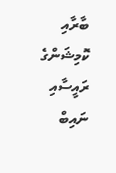ބާރާއި ކޮމިޝަންގެ ރައީސާއި ނައިބް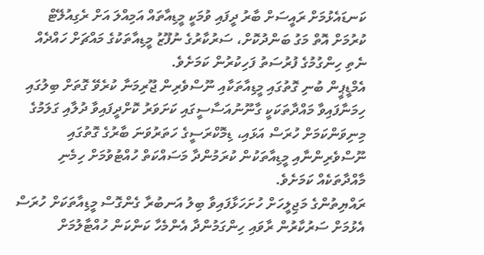ކަނޑައެޅުމަށް ރައީސަށް ބާރު ދީފައި ވުމަކީ މީޑިއާތައް އަމިއްލަ އަށް ރެގިއުލޭޓް ކުރުމަށް އޮތް މަގު ބަންދުކޮށް، ސަރުކާރުގެ ނުފޫޒު މީޑިއާތަކުގެ މައްޗަށް ހައްދެއް ނެތި ހިންގުމުގެ ފުރުސަތު ފަހިކުރުން ކަމަށެވެ.
އެމްޑީޕީން ބުނި ގޮތުގައި މީޑިއާތަކާއި ނޫސްވެރިން ޖޫރިމަނާ ކުރެވޭ ގޮތަށް ބިލުގައި ހިމަނާފައިވާ މައްދާތަކަކީ ގާނޫނުއަސާސީގައި ކަށަވަރު ކޮށްދީފައިވާ ދުލާއި ގަލަމުގެ މިނިވަންކަމަށް ހުރަސް އަޅައި، ޑިމޮކްރަސީގެ ހަތަރުވަނަ ބާރުގެ ގޮތުގައި ނޫސްވެރިންނާއި މީޑިއާތަކުން ކުރަމުންދާ މަސައްކަތް ހުއްޓުވުމަށް ހިމެނި މާއްދާތަކެއް ކަމަށެވެ.
ރައްޔިތުންގެ މަޖިލީހަށް ހުށަހަޅާފައިވާ ބިލު އަނބުރާ ގެންގޮސް މީޑިއާތަކަށް ހުރަސް އެޅުމަށް ސަރުކާރުން ރާވައި ހިންގަމުންދާ އެންމެހާ ކަންކަން ހުއްޓާލުމަށް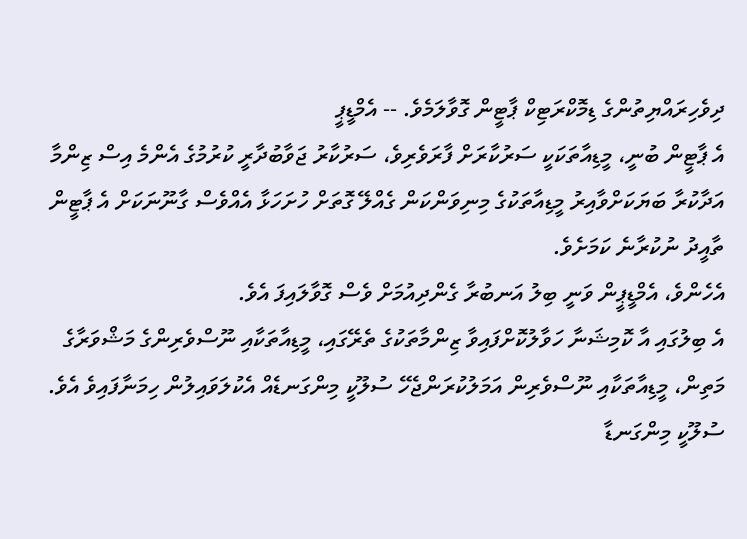ދިވެހިރައްޔިތުންގެ ޑިމޮކްރަޓިކް ޕާޓީން ގޮވާލަމެވެ. -- އެމްޑީޕީ
އެ ޕާޓީން ބުނީ، މީޑިއާތަކަކީ ސަރުކާރަށް ފާރަވެރިވެ، ސަރުކާރު ޖަވާބުދާރީ ކުރުމުގެ އެންމެ އިސް ޒިންމާ އަދާކުރާ ބަޔަކަށްވާއިރު މީޑިއާތަކުގެ މިނިވަންކަން ގެއްލޭ ގޮތަށް ހުށަހަޅާ އެއްވެސް ގާނޫނަކަށް އެ ޕާޓީން ތާއީދު ނުކުރާނެ ކަމަށެވެ.
އެހެންވެ، އެމްޑީޕީން ވަނީ ބިލު އަނބުރާ ގެންދިއުމަށް ވެސް ގޮވާލައިފަ އެވެ.
އެ ބިލުގައި އާ ކޮމިޝަނާ ހަވާލުކޮށްފައިވާ ޒިންމާތަކުގެ ތެރޭގައި، މީޑިއާތަކާއި ނޫސްވެރިންގެ މަޝްވަރާގެ މަތިން، މީޑިއާތަކާއި ނޫސްވެރިން އަމަލުކުރަންޖެހޭ ސުލޫކީ މިންގަނޑެއް އެކުލަވައިލުން ހިމަނާފައިވެ އެވެ.
ސުލޫކީ މިންގަނޑާ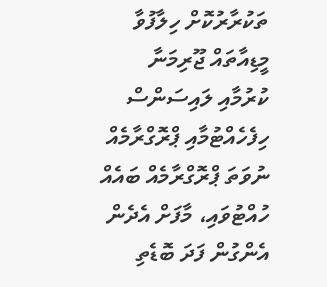ތަކުރާރުކޮށް ހިލާފުވާ މީޑިއާތައް ޖޫރިމަނާ ކުރުމާއި ލައިސަންސް ހިފެހެއްޓުމާއި ޕްރޮގްރާމެއް ނުވަތަ ޕްރޮގްރާމެއް ބައެއް ހުއްޓުވައި، މާފަށް އެދެން އެންގުން ފަދަ ބޮޑެތި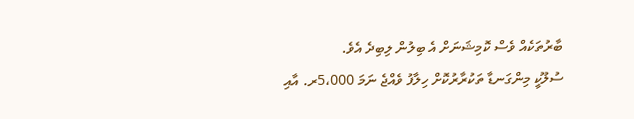ބާރުތަކެއް ވެސް ކޮމިޝަނަށް އެ ބިލުން ލިބިދެ އެވެ.
ސުލޫކީ މިންގަނޑާ ތަކުރާރުކޮށް ހިލާފު ވެއްޖެ ނަމަ 5،000ރ. އާއި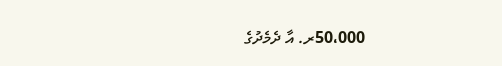50،000ރ. އާ ދެމެދުގެ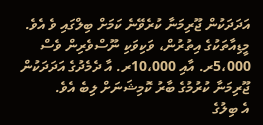އަދަދަކުން ޖޫރިމަނާ ކުރެވޭނެ ކަމަށް ބިލްގައި ވެ އެވެ. މީޑިއާތަކުގެ އިތުރުން، ވަކިވަކި ނޫސްވެރިން ވެސް 5،000ރ. އާއި 10،000ރ. އާ ދެމެދުގެ އަދަދަކުން ޖޫރިމަނާ ކުރުމުގެ ބާރު ކޮމިޝަނަށް ލިބެ އެވެ.
އެ ބިލުގެ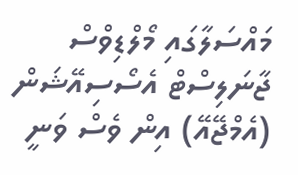މައްސަލާގައި މޯލްޑިވްސް ޖާނަލިސްޓް އެސޯސިއޭޝަން (އެމްޖޭއޭ) އިން ވެސް ވަނީ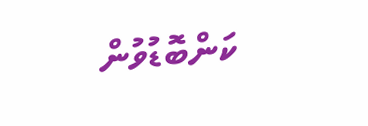ކަންބޮޑުވުން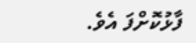ފާޅުކޮށްފަ އެވެ.